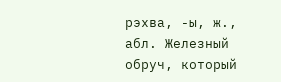рэхва, -ы, ж., абл. Железный обруч, который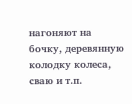нагоняют на бочку, деревянную колодку колеса, сваю и т.п.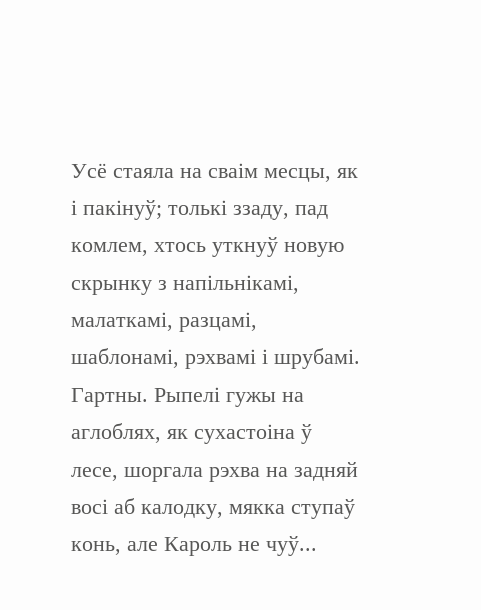Усё стаяла на сваім месцы, як і пакінуў; толькі ззаду, пад комлем, хтось уткнуў новую скрынку з напільнікамі, малаткамі, разцамі, шаблонамі, рэхвамі і шрубамі. Гартны. Рыпелі гужы на аглоблях, як сухастоіна ў лесе, шоргала рэхва на задняй восі аб калодку, мякка ступаў конь, але Кароль не чуў...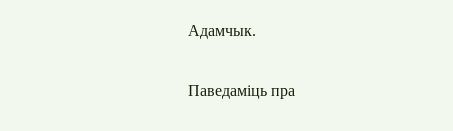Адамчык.

Паведаміць пра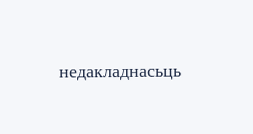недакладнасьць